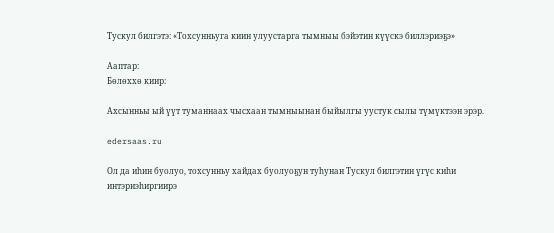Тускул билгэтэ: «Тохсунньуга киин улуустарга тымныы бэйэтин күүскэ биллэриэҕэ»

Ааптар:
Бөлөххө киир:

Ахсынньы ый үүт туманнаах чысхаан тымныынан быйылгы уустук сылы түмүктээн эрэр.

edersaas.ru

Ол да иһин буолуо, тохсунньу хайдах буолуоҕун туһунан Тускул билгэтин үгүс киһи интэриэһиргиирэ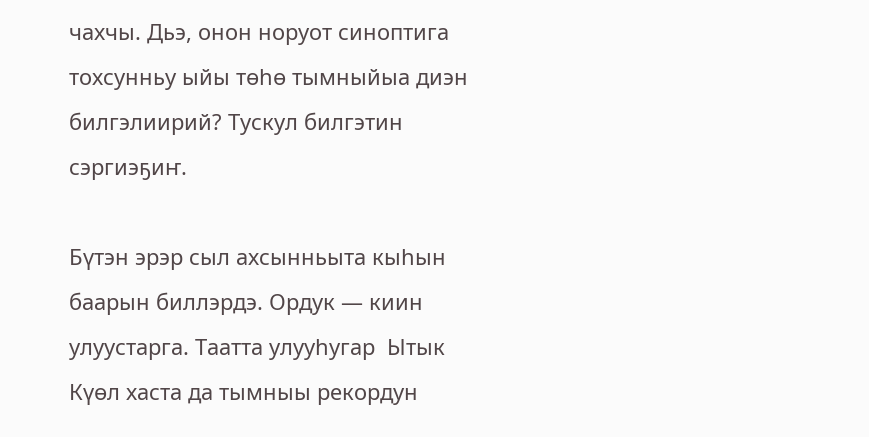чахчы. Дьэ, онон норуот синоптига тохсунньу ыйы төһө тымныйыа диэн билгэлиирий? Тускул билгэтин сэргиэҕиҥ.

Бүтэн эрэр сыл ахсынньыта кыһын баарын биллэрдэ. Ордук — киин улуустарга. Таатта улууһугар  Ытык Күөл хаста да тымныы рекордун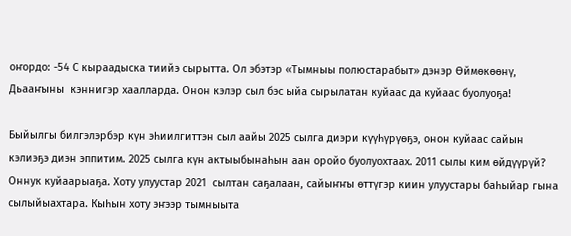оҥордо: -54 С кыраадыска тиийэ сырытта. Ол эбэтэр «Тымныы полюстарабыт» дэнэр Өймөкөөнү, Дьааҥыны  кэннигэр хаалларда. Онон кэлэр сыл бэс ыйа сырылатан куйаас да куйаас буолуоҕа!

Быйылгы билгэлэрбэр күн эһиилгиттэн сыл аайы 2025 сылга диэри күүһүрүөҕэ, онон куйаас сайын кэлиэҕэ диэн эппитим. 2025 сылга күн актыыбынаһын аан оройо буолуохтаах. 2011 сылы ким өйдүүрүй? Оннук куйаарыаҕа. Хоту улуустар 2021  сылтан саҕалаан, сайыҥҥы өттүгэр киин улуустары баһыйар гына сылыйыахтара. Кыһын хоту эҥээр тымныыта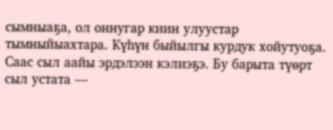сымныаҕа, ол оннугар киин улуустар тымныйыахтара. Күһүн быйылгы курдук хойутуоҕа. Саас сыл аайы эрдэлээн кэлиэҕэ. Бу барыта түөрт сыл устата —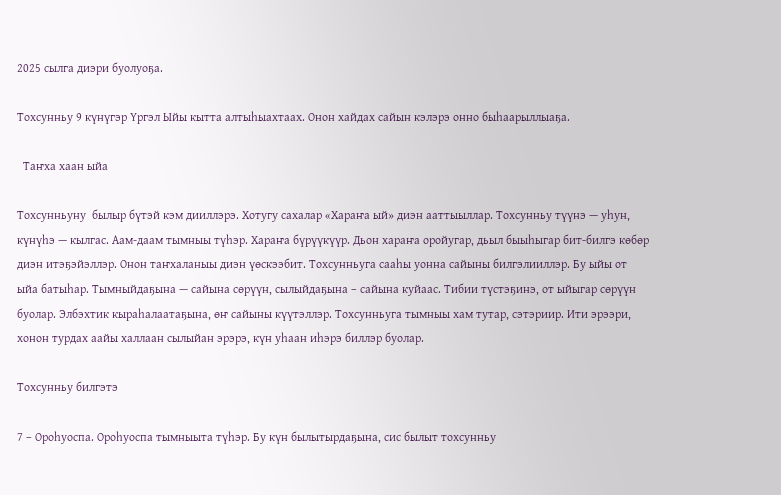2025 сылга диэри буолуоҕа.

Тохсунньу 9 күнүгэр Үргэл Ыйы кытта алтыһыахтаах. Онон хайдах сайын кэлэрэ онно быһаарыллыаҕа.

  Таҥха хаан ыйа

Тохсунньуну  былыр бүтэй кэм дииллэрэ. Хотугу сахалар «Хараҥа ый» диэн ааттыыллар. Тохсунньу түүнэ — уһун, күнүһэ — кылгас. Аам-даам тымныы түһэр. Хараҥа бүрүүкүүр. Дьон хараҥа оройугар, дьыл быыһыгар бит-билгэ көбөр диэн итэҕэйэллэр. Онон таҥхаланыы диэн үөскээбит. Тохсунньуга сааһы уонна сайыны билгэлииллэр. Бу ыйы от ыйа батыһар. Тымныйдаҕына — сайына сөрүүн, сылыйдаҕына – сайына куйаас. Тибии түстэҕинэ, от ыйыгар сөрүүн буолар. Элбэхтик кыраһалаатаҕына, өҥ сайыны күүтэллэр. Тохсунньуга тымныы хам тутар, сэтэриир. Ити эрээри, хонон турдах аайы халлаан сылыйан эрэрэ, күн уһаан иһэрэ биллэр буолар.

Тохсунньу билгэтэ

7 – Ороһуоспа. Ороһуоспа тымныыта түһэр. Бу күн былытырдаҕына, сис былыт тохсунньу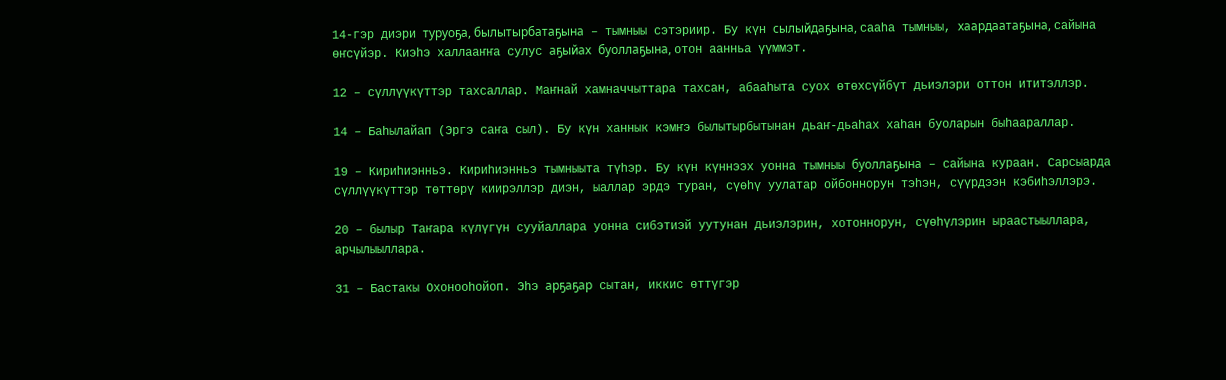14-гэр диэри туруоҕа, былытырбатаҕына – тымныы сэтэриир. Бу күн сылыйдаҕына, сааһа тымныы, хаардаатаҕына, сайына өҥсүйэр. Киэһэ халлааҥҥа сулус аҕыйах буоллаҕына, отон аанньа үүммэт.

12 – сүллүүкүттэр тахсаллар. Маҥнай хамначчыттара тахсан, абааһыта суох өтөхсүйбүт дьиэлэри оттон ититэллэр.

14 – Баһылайап (Эргэ саҥа сыл). Бу күн ханнык кэмҥэ былытырбытынан дьаҥ-дьаһах хаһан буоларын быһаараллар.

19 – Кириһиэнньэ. Кириһиэнньэ тымныыта түһэр. Бу күн күннээх уонна тымныы буоллаҕына – сайына кураан. Сарсыарда сүллүүкүттэр төттөрү киирэллэр диэн, ыаллар эрдэ туран, сүөһү уулатар ойбоннорун тэһэн, сүүрдээн кэбиһэллэрэ.

20 – былыр Таҥара күлүгүн сууйаллара уонна сибэтиэй уутунан дьиэлэрин, хотоннорун, сүөһүлэрин ыраастыыллара, арчылыыллара.

31 – Бастакы Охонооһойоп. Эһэ арҕаҕар сытан, иккис өттүгэр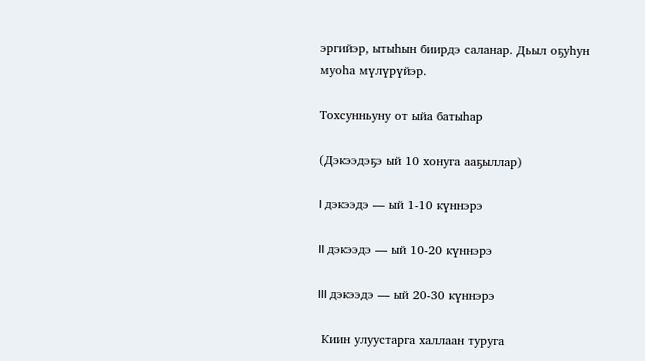эргийэр, ытыһын биирдэ саланар. Дьыл оҕуһун муоһа мүлүрүйэр.

Тохсунньуну от ыйа батыһар

(Дэкээдэҕэ ый 10 хонуга ааҕыллар)

I дэкээдэ — ый 1-10 күннэрэ

II дэкээдэ — ый 10-20 күннэрэ

III дэкээдэ — ый 20-30 күннэрэ

 Киин улуустарга халлаан туруга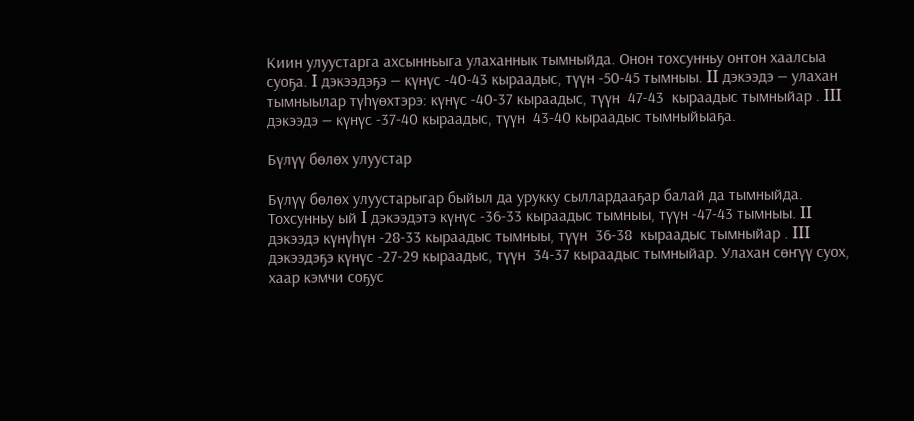Киин улуустарга ахсынньыга улаханнык тымныйда. Онон тохсунньу онтон хаалсыа суоҕа. I дэкээдэҕэ — күнүс -40-43 кыраадыс, түүн -50-45 тымныы. II дэкээдэ — улахан тымныылар түһүөхтэрэ: күнүс -40-37 кыраадыс, түүн  47-43  кыраадыс тымныйар . III дэкээдэ — күнүс -37-40 кыраадыс, түүн  43-40 кыраадыс тымныйыаҕа.

Бүлүү бөлөх улуустар

Бүлүү бөлөх улуустарыгар быйыл да урукку сыллардааҕар балай да тымныйда. Тохсунньу ый I дэкээдэтэ күнүс -36-33 кыраадыс тымныы, түүн -47-43 тымныы. II дэкээдэ күнүһүн -28-33 кыраадыс тымныы, түүн  36-38  кыраадыс тымныйар . III дэкээдэҕэ күнүс -27-29 кыраадыс, түүн  34-37 кыраадыс тымныйар. Улахан сөҥүү суох, хаар кэмчи соҕус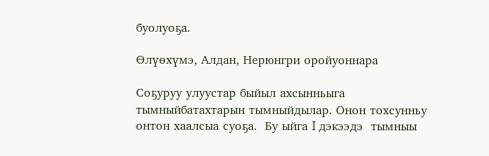буолуоҕа.

Өлүөхүмэ, Алдан, Нерюнгри оройуоннара

Соҕуруу улуустар быйыл ахсынньыга тымныйбатахтарын тымныйдылар. Онон тохсунньу онтон хаалсыа суоҕа.  Бу ыйга I дэкээдэ  тымныы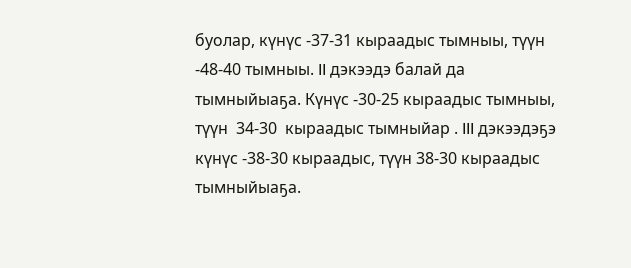буолар, күнүс -37-31 кыраадыс тымныы, түүн -48-40 тымныы. II дэкээдэ балай да тымныйыаҕа. Күнүс -30-25 кыраадыс тымныы, түүн  34-30  кыраадыс тымныйар . III дэкээдэҕэ күнүс -38-30 кыраадыс, түүн 38-30 кыраадыс тымныйыаҕа.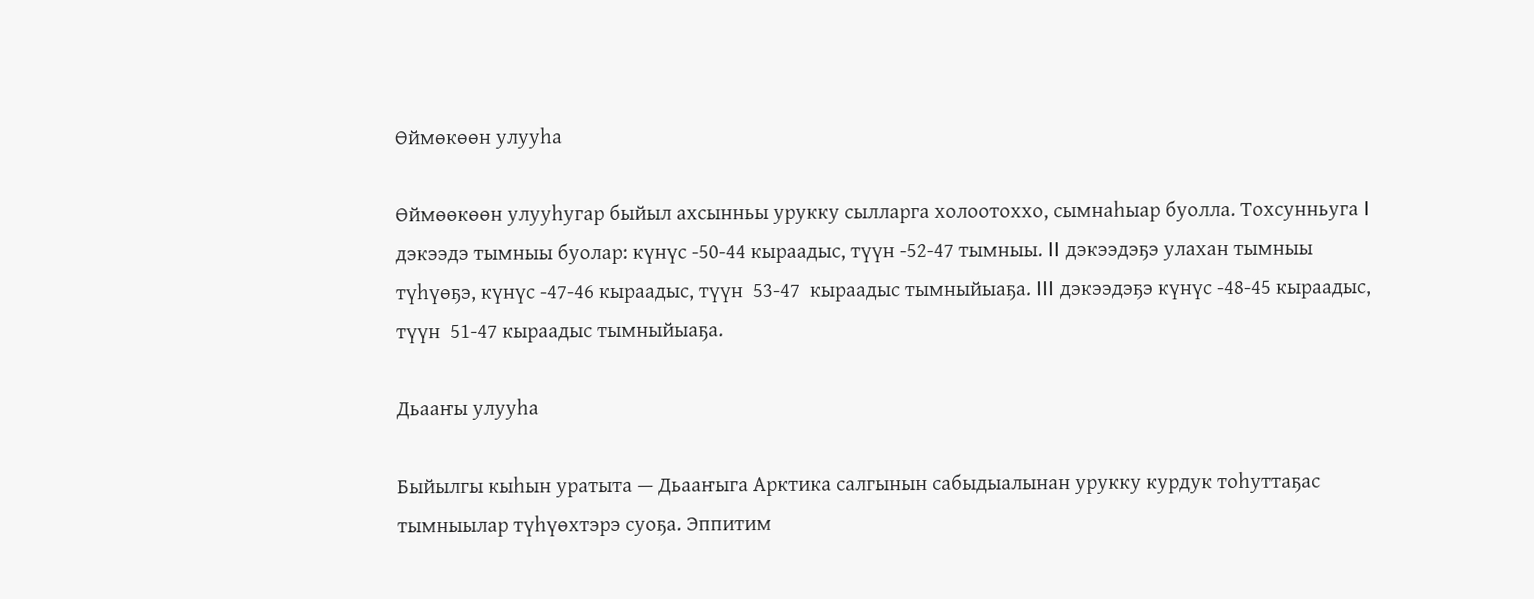Өймөкөөн улууһа

Өймөөкөөн улууһугар быйыл ахсынньы урукку сылларга холоотоххо, сымнаһыар буолла. Тохсунньуга I дэкээдэ тымныы буолар: күнүс -50-44 кыраадыс, түүн -52-47 тымныы. II дэкээдэҕэ улахан тымныы түһүөҕэ, күнүс -47-46 кыраадыс, түүн  53-47  кыраадыс тымныйыаҕа. III дэкээдэҕэ күнүс -48-45 кыраадыс, түүн  51-47 кыраадыс тымныйыаҕа.

Дьааҥы улууһа

Быйылгы кыһын уратыта — Дьааҥыга Арктика салгынын сабыдыалынан урукку курдук тоһуттаҕас тымныылар түһүөхтэрэ суоҕа. Эппитим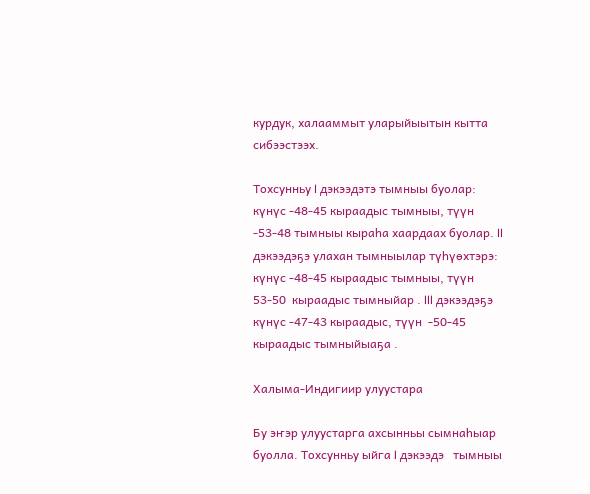курдук, халааммыт уларыйыытын кытта сибээстээх.

Тохсунньу I дэкээдэтэ тымныы буолар: күнүс -48-45 кыраадыс тымныы, түүн -53-48 тымныы кыраһа хаардаах буолар. II дэкээдэҕэ улахан тымныылар түһүөхтэрэ: күнүс -48-45 кыраадыс тымныы, түүн  53-50  кыраадыс тымныйар . III дэкээдэҕэ күнүс -47-43 кыраадыс, түүн  -50-45 кыраадыс тымныйыаҕа .

Халыма-Индигиир улуустара

Бу эҥэр улуустарга ахсынньы сымнаһыар буолла. Тохсунньу ыйга I дэкээдэ   тымныы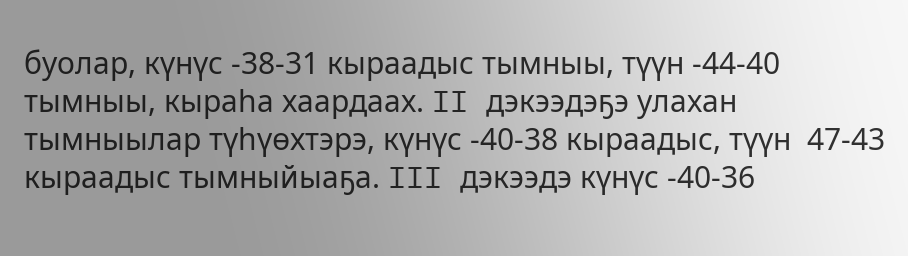буолар, күнүс -38-31 кыраадыс тымныы, түүн -44-40 тымныы, кыраһа хаардаах. II дэкээдэҕэ улахан тымныылар түһүөхтэрэ, күнүс -40-38 кыраадыс, түүн  47-43  кыраадыс тымныйыаҕа. III дэкээдэ күнүс -40-36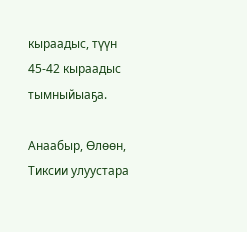кыраадыс, түүн  45-42 кыраадыс тымныйыаҕа.

Анаабыр, Өлөөн, Тиксии улуустара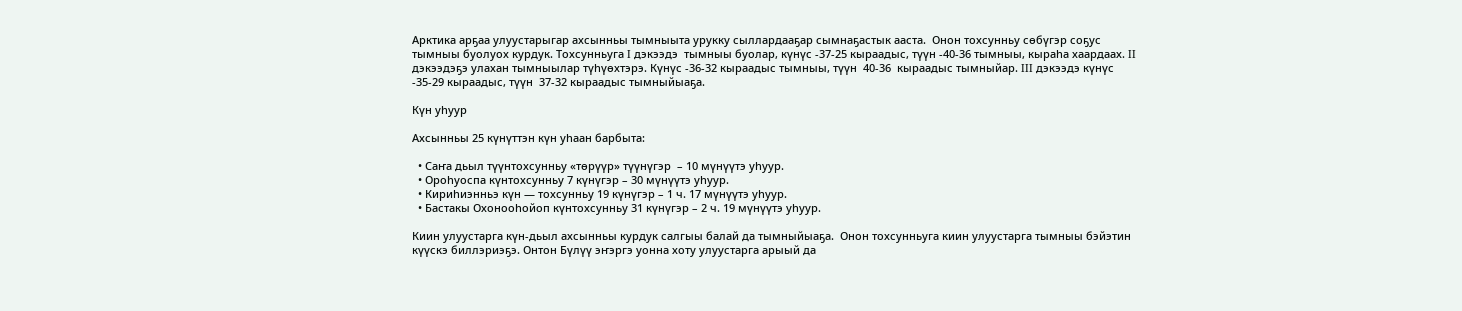Арктика арҕаа улуустарыгар ахсынньы тымныыта урукку сыллардааҕар сымнаҕастык ааста.  Онон тохсунньу сөбүгэр соҕус тымныы буолуох курдук. Тохсунньуга I дэкээдэ  тымныы буолар, күнүс -37-25 кыраадыс, түүн -40-36 тымныы, кыраһа хаардаах. II дэкээдэҕэ улахан тымныылар түһүөхтэрэ. Күнүс -36-32 кыраадыс тымныы, түүн  40-36  кыраадыс тымныйар. III дэкээдэ күнүс -35-29 кыраадыс, түүн  37-32 кыраадыс тымныйыаҕа.

Күн уһуур

Ахсынньы 25 күнүттэн күн уһаан барбыта:

  • Саҥа дьыл түүнтохсунньу «төрүүр» түүнүгэр  – 10 мүнүүтэ уһуур.
  • Ороһуоспа күнтохсунньу 7 күнүгэр – 30 мүнүүтэ уһуур.
  • Кириһиэнньэ күн — тохсунньу 19 күнүгэр – 1 ч. 17 мүнүүтэ уһуур.
  • Бастакы Охонооһойоп күнтохсунньу 31 күнүгэр – 2 ч. 19 мүнүүтэ уһуур.

Киин улуустарга күн-дьыл ахсынньы курдук салгыы балай да тымныйыаҕа.  Онон тохсунньуга киин улуустарга тымныы бэйэтин күүскэ биллэриэҕэ. Онтон Бүлүү эҥэргэ уонна хоту улуустарга арыый да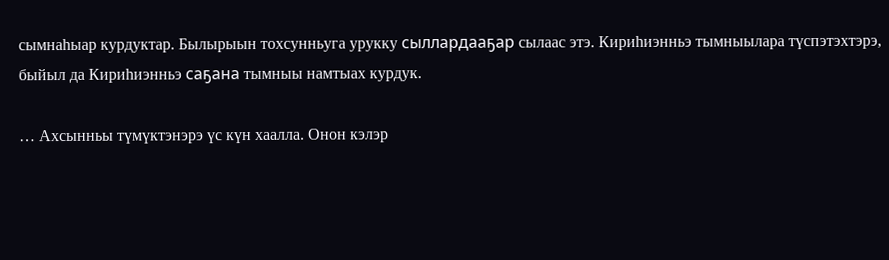сымнаһыар курдуктар. Былырыын тохсунньуга урукку сыллардааҕар сылаас этэ. Кириһиэнньэ тымныылара түспэтэхтэрэ, быйыл да Кириһиэнньэ саҕана тымныы намтыах курдук.

… Ахсынньы түмүктэнэрэ үс күн хаалла. Онон кэлэр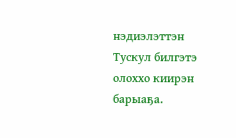нэдиэлэттэн Тускул билгэтэ олоххо киирэн барыаҕа.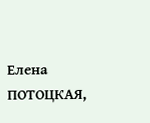Елена ПОТОЦКАЯ,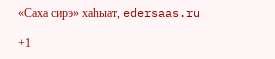«Саха сирэ» хаһыат, edersaas.ru

+1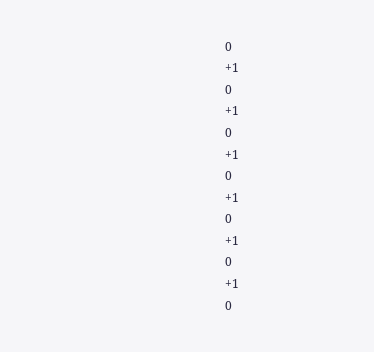0
+1
0
+1
0
+1
0
+1
0
+1
0
+1
0